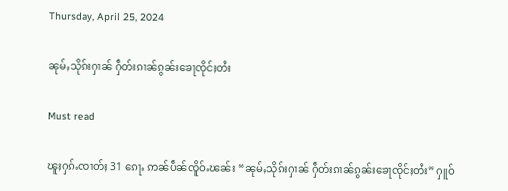Thursday, April 25, 2024

ၼုမ်ႇသိုၵ်းႁၢၼ် ႁဵတ်းၵၢၼ်ၵွၼ်းၶေႃၸိုင်ႈတႆး

Must read

ၽူႈႁၵ်ႉၸၢတ်ႈ 31 ၵေႃႉ ဢၼ်ပဵၼ်ၸိူဝ်ႉၽၼ်း “ၼုမ်ႇသိုၵ်းႁၢၼ် ႁဵတ်းၵၢၼ်ၵွၼ်းၶေႃၸိုင်ႈတႆး” ႁူဝ်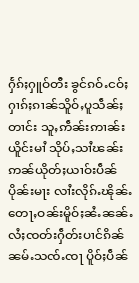ႁႅၵ်ႈႁူဝ်တီး ၶွင်ၵဝ်ႉငဝ်ႈႁၢၵ်ႈၵၢၼ်သိူဝ်ႇပူသဵၼ်ႈတၢင်း သူႇဢဵၼ်းဢၢၼ်းယိူင်းမၢႆ သိုပ်ႇသၢႆၽၼ်းဢၼ်ယိုတ်ႈယၢဝ်းပဵၼ်ပိုၼ်းမႃး လၢႆးလိုၵ်ႉၽိုၼ်ႉတေႃႇဝၼ်းမိူဝ်ႈၼႆႉၼၼ်ႉ လႆႈၸတ်းႁဵတ်းပၢင်ၵိၼ်ၼမ်ႉသၸ်ႉၸႃ ပိူဝ်ႈပဵၼ်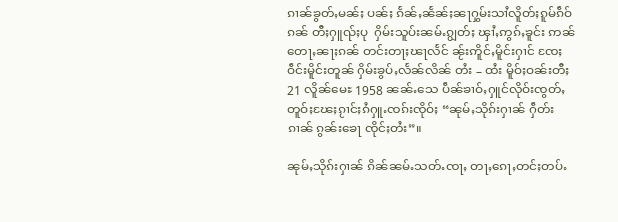ၵၢၼ်ၶွတ်ႇမၼ်ႈ ပၼ်ႈ ၵႅၼ်ႇၼႅၼ်ႈၼႃႁွမ်းသၢႆလိူတ်ႈၵူမ်ၵဵဝ်ၵၼ် တီႈႁူၺ်ႈပု  ႁိမ်းသူပ်းၼမ်ႉၵျွတ်ႈ ၾၢႆႇဢွၵ်ႇၶူင်း ဢၼ်တေႃႇၼႃႈၵၼ် တင်းတႃႈၽႃလႅင် ၼႂ်းဢိူင်ႇမိူင်းႁၢင် ၸႄႈဝဵင်းမိူင်းတူၼ် ႁိမ်းၶွပ်ႇလႅၼ်လိၼ် တႆး – ထႆး မိူဝ်ႈဝၼ်းတီႈ 21 လိူၼ်မေႊ 1958 ၼၼ်ႉသေ ပဵၼ်ၶၢဝ်ႇႁူင်လိုဝ်းၸွတ်ႇတူဝ်ႈၽႄႈၵႂၢင်ႈၵႆႁူႉၸၵ်းၸိုဝ်ႈ “ၼုမ်ႇသိုၵ်းႁၢၼ် ႁဵတ်းၵၢၼ် ၵွၼ်းၶေႃ ၸိုင်ႈတႆး”။

ၼုမ်ႇသိုၵ်းႁၢၼ် ၵိၼ်ၼမ်ႉသတ်ႉၸႃႇ တႃႇၵေႃႇတင်ႈတပ်ႉ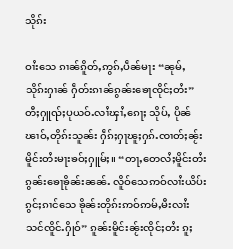သိုၵ်း

ဝၢႆးသေ ၵၢၼ်ၵိူတ်ႇဢွၵ်ႇပဵၼ်မႃး “ၼုမ်ႇသိုၵ်းႁၢၼ် ႁဵတ်းၵၢၼ်ၵွၼ်းၶေႃၸိုင်ႈတႆး” တီႈႁူၺ်ႈပုယဝ်ႉလၢႆၾၢႆႇၵေႃႈ သိုပ်ႇ ပိုၼ်ၽၢဝ်ႇတိုၵ်းသူၼ်း ႁဵၵ်ႈႁႃၽူႈႁၵ်ႉၸၢတ်ႈၼႂ်းမိူင်းတႆးမႃးၶဝ်ႈႁူမ်ႈ။ “တႃႇတေလႆႈမိူင်းတႆးၵွၼ်းၶေႃၶိုၼ်းၼၼ်ႉ လိူဝ်သေဢဝ်လၢႆးယိပ်းၵွင်ႈၵၢင်သေ ၶိုၼ်းတိုၵ်းဢဝ်ဢမ်ႇမီးလၢႆးသင်ၸိူင်ႉႁိုဝ်” ၵူၼ်းမိူင်းၼႂ်းၸိုင်ႈတႆး ၵူႈ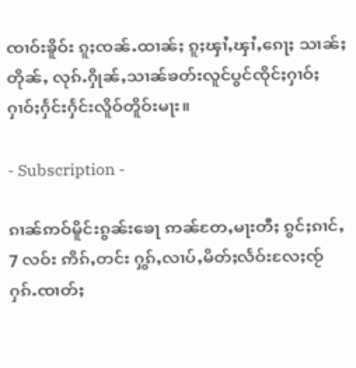ၸၢဝ်းၶိူဝ်း ၵူႈၸၼ်ႉထၢၼ်ႈ ၵူႈၾၢႆႇၾၢႆႇၵေႃႈ သၢၼ်ႈတိုၼ်ႇ လုၵ်ႉႁိုၼ်ႇသၢၼ်ၶတ်းလူင်ပွင်ၸိုင်ႈႁၢဝ်ႈႁၢဝ်ႈႁႅင်းႁႅင်းလိူဝ်တိူဝ်းမႃး။

- Subscription -

ၵၢၼ်ဢဝ်မိူင်းၵွၼ်းၶေႃ ဢၼ်တႄႇမႃးတီႈ ၵွင်ႈၵၢင်ႇ 7 လဝ်း ဢိၵ်ႇတင်း ႁွၵ်ႇလၢပ်ႇမိတ်ႈလႅဝ်းလႄႈၸႂ်ႁၵ်ႉၸၢတ်ႈ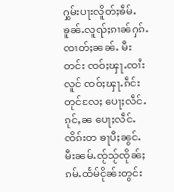ႁွမ်းပႃးလိူတ်ႈၶဵမ်ႉၶူၼ်ႉလူၺ်ႈၵၢၼ်ႁၵ်ႉၸၢတ်ႈၼၼ်ႉ မီးတင်း ၸဝ်ႈၾႃႉၸၢႆးလူင် ၸဝ်ႈၾႃႉၵဵင်းတုင်လႄႈ ပေႃႈလဵင်ႉ ၵုင်ႇၼ ပေႃႈလဵင်ႉ ၸိၵ်းတ ၶႃပီႈၼွင်ႉ မီးၼမ်ႉၸႂ်သႂ်ၸိုၼ်ႈၵမ်ႉထႅမ်ငိုၼ်းတွင်း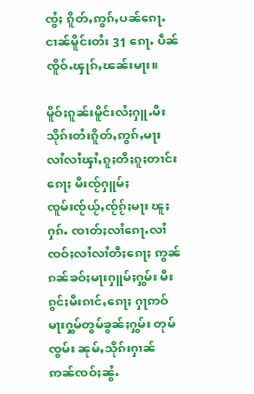ၸွႆႈ ၵိူတ်ႇဢွၵ်ႇပၼ်ၵေႃႉငၢၼ်မိူင်းတႆး 31 ၵေႃႉ ပဵၼ်ၸိူဝ်ႉၾုၵ်ႇၽၼ်းမႃး။

မိူဝ်ႈၵူၼ်းမိူင်းလႆႈႁူႉမီးသိုၵ်းတႆးၵိူတ်ႇဢွၵ်ႇမႃး လၢႆလၢႆၾၢႆႇၵူႈတီႈၵူႈတၢင်းၵေႃႈ မီးၸႂ်ႁူမ်ႈၸူမ်းၸႂ်ယႂ်ႇၸႂ်ၵႂ်ႈမႃး ၽူႈႁၵ်ႉ ၸၢတ်ႈလၢႆၵေႃႉလၢႆၸဝ်ႈလၢႆလၢႆတီႈၵေႃႈ ဢွၼ်ၵၼ်ၶဝ်ႈမႃးႁူမ်ႈႁွမ်း မီးၵွင်ႈမီးၵၢင်ႇၵေႃႈ ႁႃဢဝ်မႃးႁွမ်တွမ်ၶွၼ်ႈႁွမ်း တုမ်ၸွမ်း ၼုမ်ႇသိုၵ်းႁၢၼ် ဢၼ်ၸဝ်ႈၼွႆႉ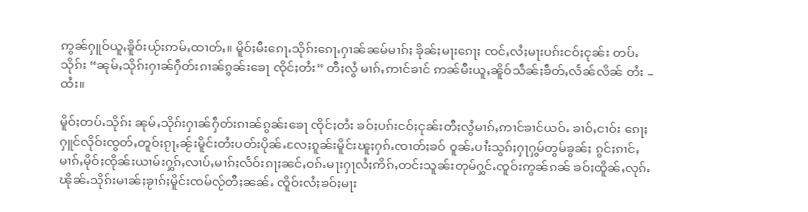ဢွၼ်ႁူဝ်ယူႇၶိူဝ်းယႂ်းဢမ်ႇထၢတ်ႇ။ မိူဝ်ႈမီးၵေႃႉသိုၵ်းၵေႃႉႁၢၼ်ၼမ်မၢၵ်ႈ ၶိုၼ်ႈမႃးၵေႃႈ ၸင်ႇလႆႈမႃးပၵ်းငဝ်ႈငုၼ်း တပ်ႉသိုၵ်း “ၼုမ်ႇသိုၵ်းႁၢၼ်ႁဵတ်းၵၢၼ်ၵွၼ်းၶေႃ ၸိုင်ႈတႆး” တီႈလွႆ မၢၵ်ႇဢၢင်ၶၢင် ဢၼ်မီးယူႇၼိူဝ်သဵၼ်ႈၶဵတ်ႇလႅၼ်လိၼ် တႆး – ထႆး။

မိူဝ်ႈတပ်ႉသိုၵ်း ၼုမ်ႇသိုၵ်းႁၢၼ်ႁဵတ်းၵၢၼ်ၵွၼ်းၶေႃ ၸိုင်ႈတႆး ၶဝ်ႈပၵ်းငဝ်ႈငုၼ်းတီႈလွႆမၢၵ်ႇဢၢင်ၶၢင်ယဝ်ႉ ၶၢဝ်ႇငၢဝ်း ၵေႃႈႁူင်လိုဝ်းၸွတ်ႇတူဝ်ႈၵႂႃႇၼႂ်းမိူင်းတႆးပတ်းပိုၼ်ႉလႄႈၵူၼ်းမိူင်းၽူႈႁၵ်ႉၸၢတ်ႈၶဝ် ဝူၼ်ႉပၢႆးသွၵ်ႈႁႃႁွမ်တွမ်ၶွၼ်ႈ ၵွင်ႈၵၢင်ႇမၢၵ်ႇမိုဝ်ႈၸိုၼ်းယၢမ်းႁွၵ်ႇလၢပ်ႇမၢၵ်ႈလႅဝ်းၵႃႈၼင်ႇဝၵ်ႉမႃးႁႃလႆႈဢိၵ်ႇတင်းသူၼ်းတုမ်ႁွင်ႉၸူဝ်းဢွၼ်ၵၼ် ၶဝ်ႈထိူၼ်ႇလုၵ်ႉၽိုၼ်ႉသိုၵ်းမၢၼ်ႈၶႂၢၵ်ႈမိူင်းၸမ်လႂ်တီႈၼၼ်ႉ ၸိူဝ်းလႆႈၶဝ်ႈမႃး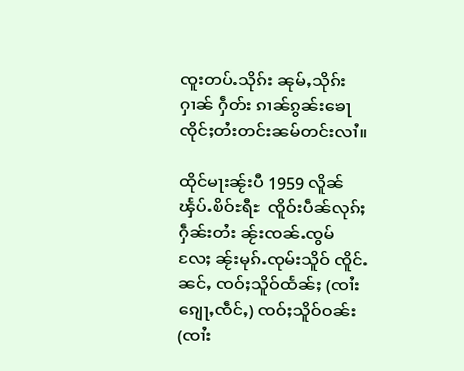ၸူးတပ်ႉသိုၵ်း ၼုမ်ႇသိုၵ်းႁၢၼ် ႁဵတ်း ၵၢၼ်ၵွၼ်းၶေႃ ၸိုင်ႈတႆးတင်းၼမ်တင်းလၢႆ။

ထိုင်မႃးၼႂ်းပီ 1959 လိူၼ်ၾႅပ်ႉၿိဝ်ႊရီႊ  ၸိူဝ်းပဵၼ်လုၵ်ႈႁဵၼ်းတႆး ၼႂ်းၸၼ်ႉၸွမ် လႄႈ ၼႂ်းမုၵ်ႉၸုမ်းသိူဝ် ၸိူင်ႉၼင်ႇ ၸဝ်ႈသိူဝ်ထႅၼ်ႈ (ၸၢႆးၵျေႃႇၸဵင်ႇ) ၸဝ်ႈသိူဝ်ဝၼ်း(ၸၢႆး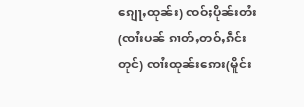ၵျေႃႇထုၼ်း) ၸဝ်ႈပိုၼ်းတႆး(ၸၢႆးပၼ် ၵၢတ်ႇတဝ်ႇၵဵင်းတုင်) ၸၢႆးထုၼ်းဢေး(မိူင်း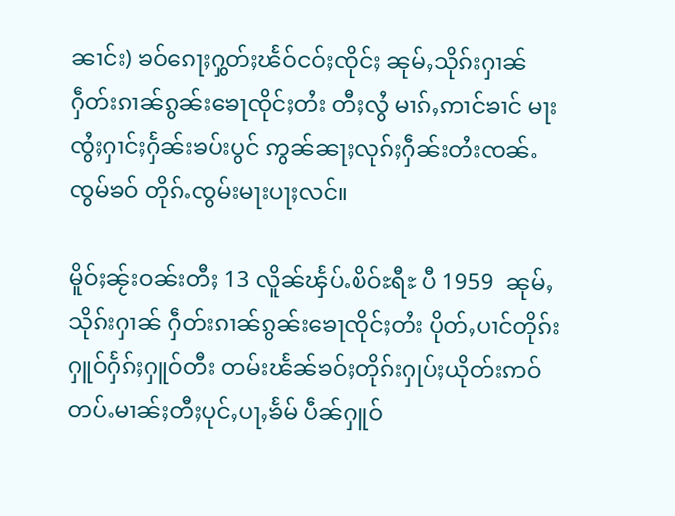ၼၢင်း) ၶဝ်ၵေႃႈႁွတ်ႈၽႅဝ်ငဝ်ႈၸိုင်ႈ ၼုမ်ႇသိုၵ်းႁၢၼ် ႁဵတ်းၵၢၼ်ၵွၼ်းၶေႃၸိုင်ႈတႆး တီႈလွႆ မၢၵ်ႇဢၢင်ၶၢင် မႃးၸွႆႈႁၢင်ႈႁႅၼ်းၶပ်းပွင် ဢွၼ်ၼႃႈလုၵ်ႈႁဵၼ်းတႆးၸၼ်ႉၸွမ်ၶဝ် တိုၵ်ႉၸွမ်းမႃးပႃႈလင်။

မိူဝ်ႈၼႂ်းဝၼ်းတီႈ 13 လိူၼ်ၾႅပ်ႉၿိဝ်ႊရီႊ ပီ 1959  ၼုမ်ႇသိုၵ်းႁၢၼ် ႁဵတ်းၵၢၼ်ၵွၼ်းၶေႃၸိုင်ႈတႆး ပိုတ်ႇပၢင်တိုၵ်း ႁူဝ်ႁႅၵ်ႈႁူဝ်တီး တမ်းၽႅၼ်ၶဝ်ႈတိုၵ်းႁုပ်ႈယိုတ်းဢဝ်တပ်ႉမၢၼ်ႈတီႈပုင်ႇပႃႇၶႅမ် ပဵၼ်ႁူဝ်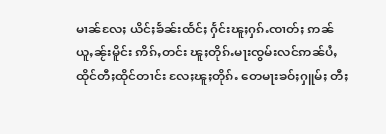မၢၼ်လႄႈ ယိင်ႈၶႅၼ်းထႅင်ႈ ႁႅင်းၽူႈႁၵ်ႉၸၢတ်ႈ ဢၼ်ယူႇၼႂ်းမိူင်း ဢိၵ်ႇတင်း ၽူႈတိုၵ်ႉမႃးၸွမ်းလင်ဢၼ်ပႆႇထိုင်တီႈထိုင်တၢင်း လႄႈၽူႈတိုၵ်ႉ တေမႃးၶဝ်ႈႁူမ်ႈ တီႈ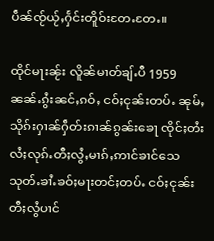ပဵၼ်ၸႂ်ယႂ်ႇႁႅင်းတိူဝ်းတႄႉတႄႉ။

ထိုင်မႃးၼႂ်း လိူၼ်မၢတ်ၶျ်ႉပီ 1959 ၼၼ်ႉၵွႆးၼင်ႇၵဝ်ႇ ငဝ်ႈငုၼ်းတပ်ႉ ၼုမ်ႇသိုၵ်းႁၢၼ်ႁဵတ်းၵၢၼ်ၵွၼ်းၶေႃ ၸိုင်ႈတႆး လႆႈလုၵ်ႉတီႈလွႆႇမၢၵ်ႇဢၢင်ၶၢင်သေသုတ်ႉၶၢႆႉၶဝ်ႈမႃးတင်ႈတပ်ႉ ငဝ်ႈငုၼ်းတီႈလွႆပၢင်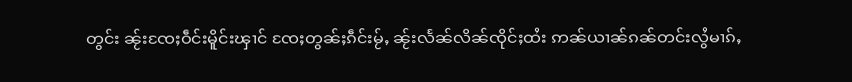တွင်း ၼႂ်းၸႄႈဝဵင်းမိူင်းၾၢင် ၸႄႈတွၼ်ႈၵဵင်းမႂ်ႇ ၼႂ်းလႅၼ်လိၼ်ၸိုင်ႈထႆး ဢၼ်ယၢၼ်ၵၼ်တင်းလွႆမၢၵ်ႇ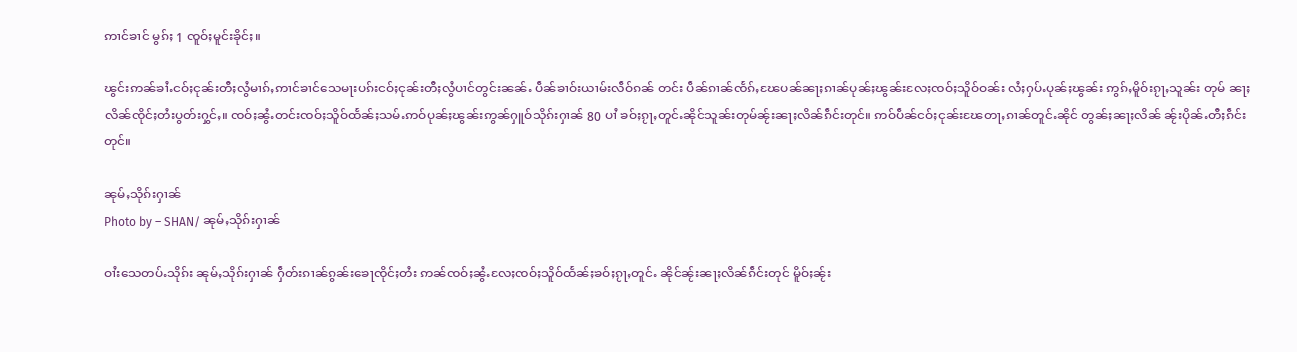ဢၢင်ၶၢင် မွၵ်ႈ 1 ၸူဝ်ႈမူင်းၶိုင်ႈ။

ၽွင်းဢၼ်ၶၢႆႉငဝ်ႈငုၼ်းတီႈလွႆမၢၵ်ႇဢၢင်ၶၢင်သေမႃးပၵ်းငဝ်ႈငုၼ်းတီႈလွႆပၢင်တွင်းၼၼ်ႉ ပဵၼ်ၶၢဝ်းယၢမ်းလဵဝ်ၵၼ် တင်း ပဵၼ်ၵၢၼ်ၸႅၵ်ႇၽႄပၼ်ၼႃႈၵၢၼ်ပုၼ်ႈၽွၼ်းလႄႈၸဝ်ႈသိူဝ်ဝၼ်း လႆႈႁပ်ႉပုၼ်ႈၽွၼ်း ဢွၵ်ႇမိူဝ်းၵႂႃႇသူၼ်း တုမ် ၼႃႈလိၼ်ၸိုင်ႈတႆးပွတ်းႁွင်ႇ။ ၸဝ်ႈၼွႆႉတင်းၸဝ်ႈသိူဝ်ထႅၼ်ႈသမ်ႉဢဝ်ပုၼ်ႈၽွၼ်းဢွၼ်ႁူဝ်သိုၵ်းႁၢၼ် 80 ပၢႆ ၶဝ်ႈၵႂႃႇတူင်ႉၼိုင်သူၼ်းတုမ်ၼႂ်းၼႃႈလိၼ်ၵဵင်းတုင်။ ဢဝ်ပဵၼ်ငဝ်ႈငုၼ်းၽႄတႃႇၵၢၼ်တူင်ႉၼိုင် တွၼ်ႈၼႃႈလိၼ် ၼႂ်းပိုၼ်ႉတီႈၵဵင်းတုင်။

ၼုမ်ႇသိုၵ်းႁၢၼ်
Photo by – SHAN/ ၼုမ်ႇသိုၵ်းႁၢၼ်

ဝၢႆးသေတပ်ႉသိုၵ်း ၼုမ်ႇသိုၵ်းႁၢၼ် ႁဵတ်းၵၢၼ်ၵွၼ်းၶေႃၸိုင်ႈတႆး ဢၼ်ၸဝ်ႈၼွႆႉလႄႈၸဝ်ႈသိူဝ်ထႅၼ်ႈၶဝ်ႈၵႂႃႇတူင်ႉ ၼိုင်ၼႂ်းၼႃႈလိၼ်ၵဵင်းတုင် မိူဝ်ႈၼႂ်း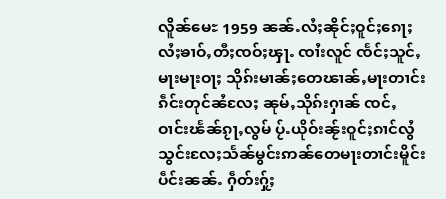လိူၼ်မေႊ 1959 ၼၼ်ႉလႆႈၼိုင်ႈဝူင်ႈၵေႃႈ လႆႈၶၢဝ်ႇတီႈၸဝ်ႈၾႃႉ ၸၢႆးလူင် ၸႅင်ႈသူင်ႇမႃးမႃးဝႃႈ သိုၵ်းမၢၼ်ႈတေၽၢၼ်ႇမႃးတၢင်းၵဵင်းတုင်ၼႆလႄႈ ၼုမ်ႇသိုၵ်းႁၢၼ် ၸင်ႇဝၢင်းၽႅၼ်ၵႂႃႇလွမ် ပႂ်ႉယိုဝ်းၼႂ်းဝူင်ႈၵၢင်လွႆသွင်းလႄႈသႅၼ်မွင်းဢၼ်တေမႃးတၢင်းမိူင်းပဵင်းၼၼ်ႉ ႁဵတ်းႁႂ်ႈ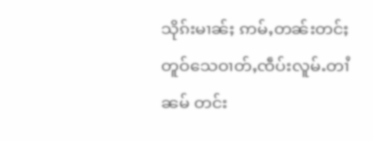သိုၵ်းမၢၼ်ႈ ဢမ်ႇတၼ်းတင်ႈ တူဝ်သေဝၢတ်ႇၸဵပ်းလူမ်ႉတၢႆၼမ် တင်း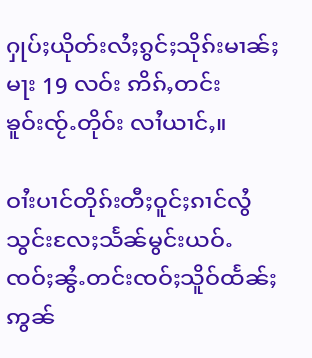ႁုပ်ႈယိုတ်းလႆႈၵွင်ႈသိုၵ်းမၢၼ်ႈမႃး 19 လဝ်း ဢိၵ်ႇတင်းၶူဝ်းၸႂ်ႉတိုဝ်း လၢႆယၢင်ႇ။

ဝၢႆးပၢင်တိုၵ်းတီႈဝူင်ႈၵၢင်လွႆသွင်းလႄႈသႅၼ်မွင်းယဝ်ႉ ၸဝ်ႈၼွႆႉတင်းၸဝ်ႈသိူဝ်ထႅၼ်ႈ ဢွၼ်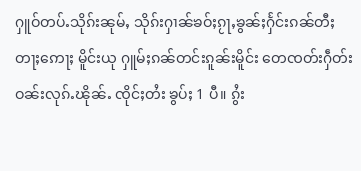ႁူဝ်တပ်ႉသိုၵ်းၼုမ်ႇ သိုၵ်းႁၢၼ်ၶဝ်ႈၵႂႃႇၶွၼ်ႈႁႅင်းၵၼ်တီႈ တႃႈဢေႃႈ မိူင်းယု ႁူမ်ႈၵၼ်တင်းၵူၼ်းမိူင်း တေၸတ်းႁဵတ်းဝၼ်းလုၵ်ႉၽိုၼ်ႉ ၸိုင်ႈတႆး ၶွပ်ႈ 1 ပီ။ ၵွႆး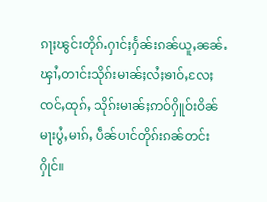ၵႃႈၽွင်းတိုၵ်ႉႁၢင်ႈႁႅၼ်းၵၼ်ယူႇၼၼ်ႉ ၾၢႆႇတၢင်းသိုၵ်းမၢၼ်ႈလႆႈၶၢဝ်ႇလႄႈ ၸင်ႇထုၵ်ႇ သိုၵ်းမၢၼ်ႈဢဝ်ႁိူဝ်းဝိၼ်မႃးပွႆႇမၢၵ်ႇ ပဵၼ်ပၢင်တိုၵ်းၵၼ်တင်းႁိုင်။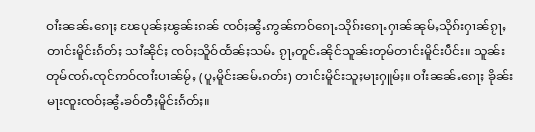ဝၢႆးၼၼ်ႉၵေႃႈ ၽႄပုၼ်ႈၽွၼ်းၵၼ် ၸဝ်ႈၼွႆႉဢွၼ်ဢဝ်ၵေႃႉသိုၵ်းၵေႃႉႁၢၼ်ၼုမ်ႇသိုၵ်းႁၢၼ်ၵႂႃႇတၢင်းမိူင်းၵႅတ်ႈ သၢႆၼိုင်ႈ ၸဝ်ႈသိူဝ်ထႅၼ်ႈသမ်ႉ ၵႂႃႇတူင်ႉၼိုင်သူၼ်းတုမ်တၢင်းမိူင်းပဵင်း။ သူၼ်းတုမ်ၸၵ်ႉၸုင်ဢဝ်ၸၢႆးပၢၼ်မႂ်ႇ (ပူႇမိူင်းၼမ်ႉၵတ်း) တၢင်းမိူင်းသူႈမႃးႁူမ်ႈ။ ဝၢႆးၼၼ်ႉၵေႃႈ ၶိုၼ်းမႃးၸူးၸဝ်ႈၼွႆႉၶဝ်တီႈမိူင်းၵႅတ်ႈ။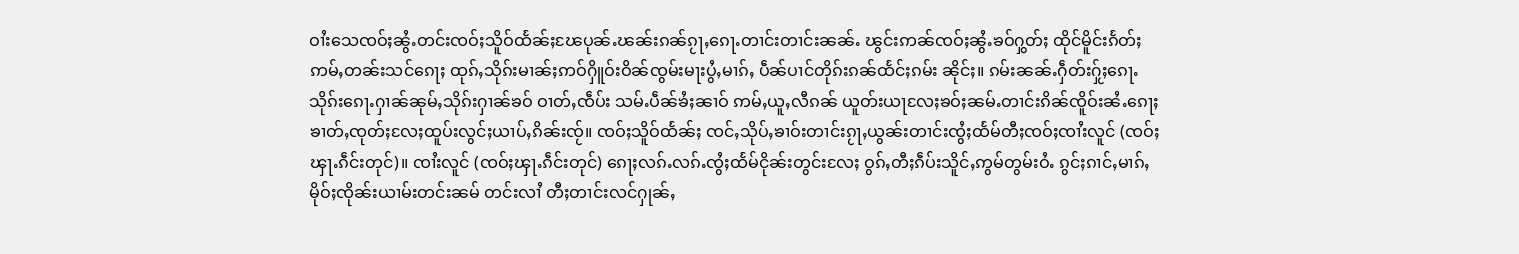ဝၢႆးသေၸဝ်ႈၼွႆႉတင်းၸဝ်ႈသိူဝ်ထႅၼ်ႈၽႄပုၼ်ႉၽၼ်းၵၼ်ၵႂႃႇၵေႃႉတၢင်းတၢင်းၼၼ်ႉ ၽွင်းဢၼ်ၸဝ်ႈၼွႆႉၶဝ်ႁွတ်ႈ ထိုင်မိူင်းၵႅတ်ႈဢမ်ႇတၼ်းသင်ၵေႃႈ ထုၵ်ႇသိုၵ်းမၢၼ်ႈဢဝ်ႁိူဝ်းဝိၼ်ၸွမ်းမႃးပွႆႇမၢၵ်ႇ ပဵၼ်ပၢင်တိုၵ်းၵၼ်ထႅင်ႈၵမ်း ၼိုင်ႈ။ ၵမ်းၼၼ်ႉႁဵတ်းႁႂ်ႈၵေႃႉသိုၵ်းၵေႃႉႁၢၼ်ၼုမ်ႇသိုၵ်းႁၢၼ်ၶဝ် ဝၢတ်ႇၸဵပ်း သမ်ႉပဵၼ်ၶႆႈၼၢဝ် ဢမ်ႇယူႇလီၵၼ် ယူတ်းယႃလႄႈၶဝ်ႈၼမ်ႉတၢင်းၵိၼ်ၸိူဝ်းၼႆႉၵေႃႈ ၶၢတ်ႇၸုတ်ႈလႄႈထူပ်းလွင်ႈယၢပ်ႇၵိၼ်းၸႂ်။ ၸဝ်ႈသိူဝ်ထႅၼ်ႈ ၸင်ႇသိုပ်ႇၶၢဝ်းတၢင်းၵႂႃႇယွၼ်းတၢင်းၸွႆႈထႅမ်တီႈၸဝ်ႈၸၢႆးလူင် (ၸဝ်ႈၾႃႉၵဵင်းတုင်)။ ၸၢႆးလူင် (ၸဝ်ႈၾႃႉၵဵင်းတုင်) ၵေႃႈလၵ်ႉလၵ်ႉၸွႆႈထႅမ်ငိုၼ်းတွင်းလႄႈ ဝွၵ်ႇတီႈၵဵပ်းသိူင်ႇဢွမ်တွမ်းဝႆႉ ၵွင်ႈၵၢင်ႇမၢၵ်ႇမိုဝ်ႈၸိုၼ်းယၢမ်းတင်းၼမ် တင်းလၢႆ တီႈတၢင်းလင်ႁုၼ်ႇ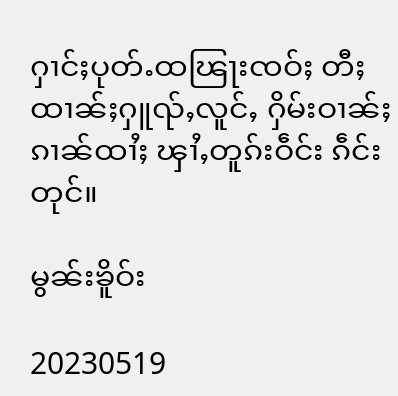ႁၢင်ႈပုတ်ႉထၽြႃးၸဝ်ႈ တီႈထၢၼ်ႈႁူၺ်ႇလူင်ႇ ႁိမ်းဝၢၼ်ႈၵၢၼ်ထၢႆႈ ၾၢႆႇတူၵ်းဝဵင်း ၵဵင်းတုင်။

မွၼ်းၶိူဝ်း

20230519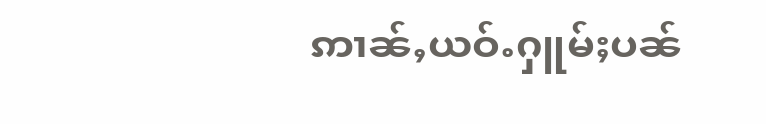ဢၢၼ်ႇယဝ်ႉႁူမ်ႈပၼ်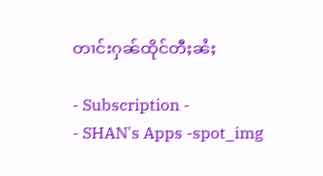တၢင်းႁၼ်ထိုင်တီႈၼႆႈ

- Subscription -
- SHAN's Apps -spot_img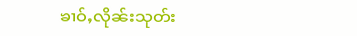ၶၢဝ်ႇလိုၼ်းသုတ်း